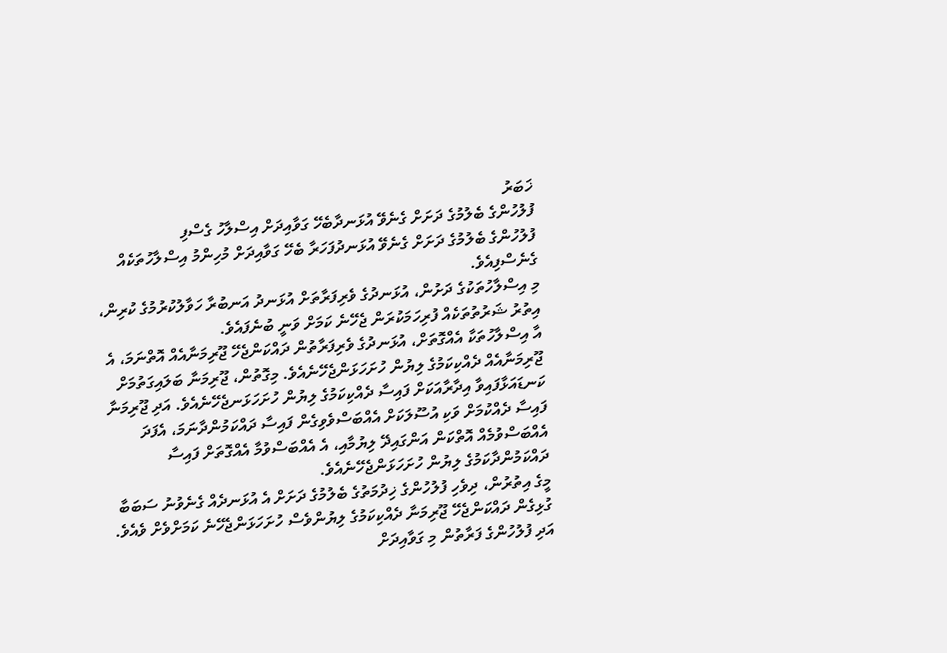ޚަބަރު
ފުލުހުންގެ ބެލުމުގެ ދަށަށް ގެނެވޭ އުޅަނދާބެހޭ ގަވާއިދަށް އިސްލާހު ގެސްފި
ފުލުހުންގެ ބެލުމުގެ ދަށަށް ގެނެވޭ އުޅަނދުފަހަރާ ބެހޭ ގަވާއިދަށް މުހިންމު އިސްލާހުތަކެއް ގެނެސްފިއެވެ.
މި އިސްލާހުތަކުގެ ދަށުން، އުޅަނދުގެ ވެރިފަރާތަށް އުޅަނދު އަނބުރާ ހަވާލުކުރުމުގެ ކުރިން، އިތުރު ޝަރުތުތަކެއް ފުރިހަމަކުރަން ޖެހޭނެ ކަމަށް ވަނީ ބުނެފައެވެ.
އާ އިސްލާހުތަކާ އެއްގޮތަށް، އުޅަނދުގެ ވެރިފަރާތުން ދައްކަންޖެހޭ ޖޫރިމަނާއެއް އޮތްނަމަ، އެ ޖޫރިމަނާއެއް ދެއްކިކަމުގެ ލިޔުން ހުށަހަޅަންޖެހޭނެއެވެ. މިގޮތުން، ޖޫރިމަނާ ބަލައިގަތުމަށް ކަނޑައަޅާފައިވާ އިދާރާއަކަށް ފައިސާ ދެއްކިކަމުގެ ލިޔުން ހުށަހަޅަނޖެހޭނެއެވެ. އަދި ޖޫރިމަނާ ފައިސާ ދެއްކުމަށް ވަކި އުސޫލަކަށް އެއްބަސްވެވިގެން ފައިސާ ދައްކަމުންދާނަމަ، އެފަދަ އެއްބަސްވުމެއް އޮތްކަން އަންގައިދޭ ލިޔުމާއި، އެ އެއްބަސްވުމާ އެއްގޮތަށް ފައިސާ ދައްކަމުންދާކަމުގެ ލިޔުން ހުށަހަޅަންޖެހޭނެއެވެ.
މީގެ އިތުރުން، ދިވެހި ފުލުހުންގެ ޚިދުމަތުގެ ބެލުމުގެ ދަށަށް އެ އުޅަނދެއް ގެނެވުނު ސަބަބާ ގުޅިގެން ދައްކަންޖެހޭ ޖޫރިމަނާ ދެއްކިކަމުގެ ލިޔުންވެސް ހުށަހަޅަންޖެހޭނެ ކަމަށްވެށް ވެއެވެ. އަދި ފުލުހުންގެ ފަރާތުން މި ގަވާއިދަށް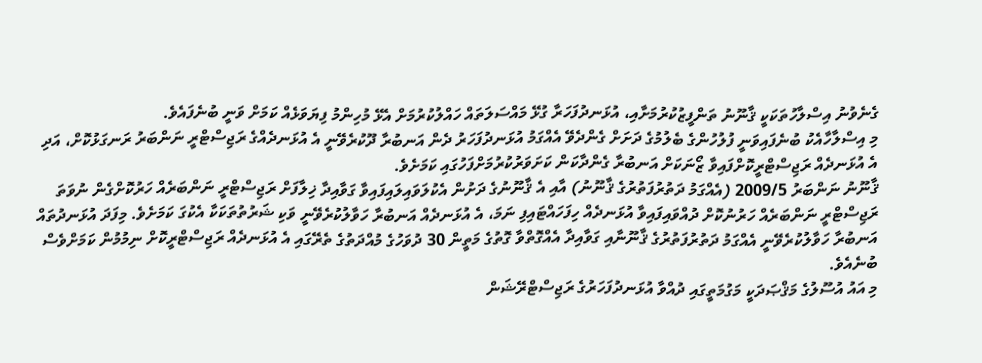ގެނެވުނު އިސްލާހުތަކަކީ ޤާނޫނު ތަންފީޒުކުރުމަށާއި، އުޅަނދުފަހަރާ ގުޅޭ މައްސަލަތައް ހައްލުކުރުމަށް އެޅޭ މުހިންމު ފިޔަވަޅެއް ކަމަށް ވަނީ ބުނެފައެވެ.
މި އިސްލާހާއެކު ބުނެފައިވަނީ ފުލުހުންގެ ބެލުމުގެ ދަށަށް ގެންދެވޭ އެއްގަމު އުޅަނދުފަހަރު ދެން އަނބުރާ ދޫކުރެވޭނީ އެ އުޅަނދެއްގެ ރަޖިސްޓްރީ ނަންބަރު ރަނގަޅުކޮށް، އަދި އެ އުޅަނދެއް ރަޖިސްޓްރީކޮށްފައިވާ ޒޯނަކަށް އަނބުރާ ގެންދާކަން ކަށަވަރުކުރުމަށްފަހުގައި ކަމަށެވެ.
ޤާނޫނު ނަންބަރު 2009/5 (އެއްގަމު ދަތުރުފަތުރުގެ ޤާނޫނު) އާއި އެ ޤާނޫނުގެ ދަށުން އެކުލަވައިލައިފައިވާ ގަވާއިދާ ޚިލާފަށް ރަޖިސްޓްރީ ނަންބަރެއް ހަރުކޮށްގެން ނުވަތަ ރަޖިސްޓްރީ ނަންބަރެއް ހަރުނުކޮށް ދުއްވައިފައިވާ އުޅަނދެއް ހިފަހައްޓައިފި ނަމަ، އެ އުޅަނދެއް އަނބުރާ ހަވާލުކުރެވޭނީ ވަކި ޝަރުތުތަކަކާ އެކުގަ ކަމަށެވެ. މިފަދަ އުޅަނދުތައް އަނބުރާ ހަވާލުކުރެވޭނީ އެއްގަމު ދަތުރުފަތުރުގެ ޤާނޫނާއި ގަވާއިދާ އެއްގޮތްވާ ގޮތުގެ މަތީން 30 ދުވަހުގެ މުއްދަތުގެ ތެރޭގައި އެ އުޅަނދެއް ރަޖިސްޓްރީކޮށް ނިމުމުން ކަމަށްވެސް ބުނެއެވެ.
މި އައު އުސޫލުގެ މަޤްޞަދަކީ މަގުމަތީގައި ދުއްވާ އުޅަނދުފަހަރުގެ ރަޖިސްޓްރޭޝަން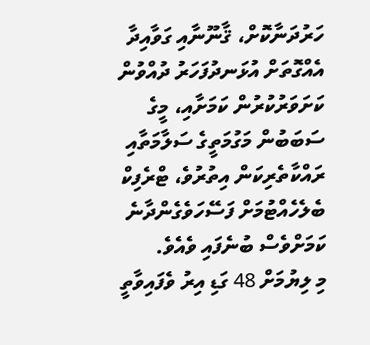ހަރުދަނާކޮށް، ޤާނޫނާއި ގަވާއިދާ އެއްގޮތަށް އުޅަނދުފަހަރު ދުއްވުން ކަށަވަރުކުރުން ކަމަށާއި، މީގެ ސަބަބުން މަގުމަތީގެ ސަލާމަތާއި ރައްކާތެރިކަން އިތުރުވެ، ޓްރެފިކް ބެލެހެއްޓުމަށް ފަސޭހަވެގެންދާނެ ކަމަށްވެސް ބުނެފައި ވެއެވެ.
މި ލިޔުމަށް 48 ގަޑި އިރު ވެފައިވާތީ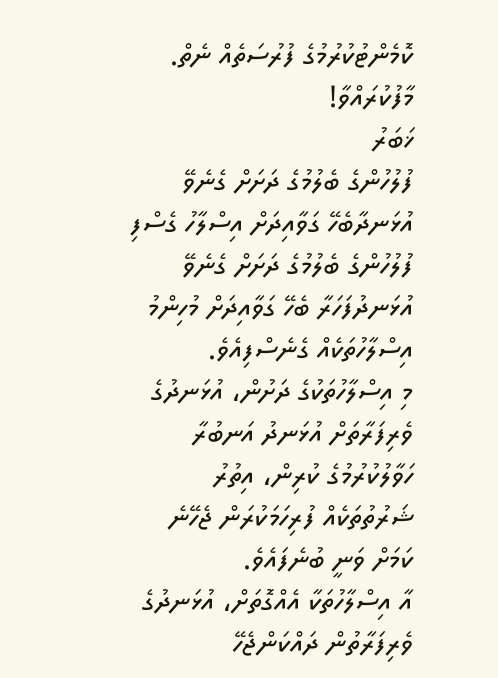ކޮމެންޓުކުރުމުގެ ފުރުސަތެއް ނެތް. މާފުކުރައްވާ!
ޚަބަރު
ފުލުހުންގެ ބެލުމުގެ ދަށަށް ގެނެވޭ އުޅަނދާބެހޭ ގަވާއިދަށް އިސްލާހު ގެސްފި
ފުލުހުންގެ ބެލުމުގެ ދަށަށް ގެނެވޭ އުޅަނދުފަހަރާ ބެހޭ ގަވާއިދަށް މުހިންމު އިސްލާހުތަކެއް ގެނެސްފިއެވެ.
މި އިސްލާހުތަކުގެ ދަށުން، އުޅަނދުގެ ވެރިފަރާތަށް އުޅަނދު އަނބުރާ ހަވާލުކުރުމުގެ ކުރިން، އިތުރު ޝަރުތުތަކެއް ފުރިހަމަކުރަން ޖެހޭނެ ކަމަށް ވަނީ ބުނެފައެވެ.
އާ އިސްލާހުތަކާ އެއްގޮތަށް، އުޅަނދުގެ ވެރިފަރާތުން ދައްކަންޖެހޭ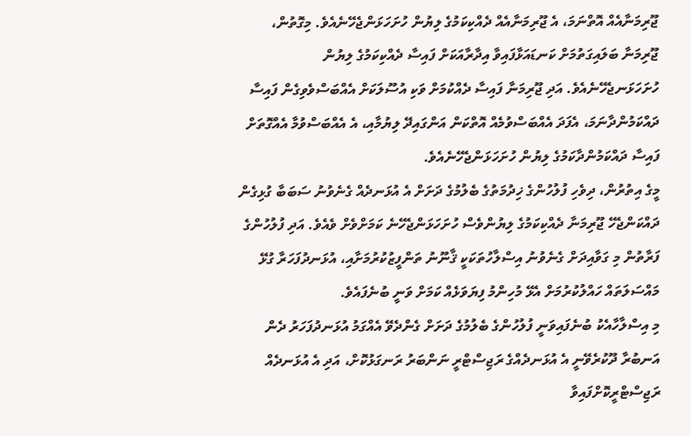ޖޫރިމަނާއެއް އޮތްނަމަ، އެ ޖޫރިމަނާއެއް ދެއްކިކަމުގެ ލިޔުން ހުށަހަޅަންޖެހޭނެއެވެ. މިގޮތުން، ޖޫރިމަނާ ބަލައިގަތުމަށް ކަނޑައަޅާފައިވާ އިދާރާއަކަށް ފައިސާ ދެއްކިކަމުގެ ލިޔުން ހުށަހަޅަނޖެހޭނެއެވެ. އަދި ޖޫރިމަނާ ފައިސާ ދެއްކުމަށް ވަކި އުސޫލަކަށް އެއްބަސްވެވިގެން ފައިސާ ދައްކަމުންދާނަމަ، އެފަދަ އެއްބަސްވުމެއް އޮތްކަން އަންގައިދޭ ލިޔުމާއި، އެ އެއްބަސްވުމާ އެއްގޮތަށް ފައިސާ ދައްކަމުންދާކަމުގެ ލިޔުން ހުށަހަޅަންޖެހޭނެއެވެ.
މީގެ އިތުރުން، ދިވެހި ފުލުހުންގެ ޚިދުމަތުގެ ބެލުމުގެ ދަށަށް އެ އުޅަނދެއް ގެނެވުނު ސަބަބާ ގުޅިގެން ދައްކަންޖެހޭ ޖޫރިމަނާ ދެއްކިކަމުގެ ލިޔުންވެސް ހުށަހަޅަންޖެހޭނެ ކަމަށްވެށް ވެއެވެ. އަދި ފުލުހުންގެ ފަރާތުން މި ގަވާއިދަށް ގެނެވުނު އިސްލާހުތަކަކީ ޤާނޫނު ތަންފީޒުކުރުމަށާއި، އުޅަނދުފަހަރާ ގުޅޭ މައްސަލަތައް ހައްލުކުރުމަށް އެޅޭ މުހިންމު ފިޔަވަޅެއް ކަމަށް ވަނީ ބުނެފައެވެ.
މި އިސްލާހާއެކު ބުނެފައިވަނީ ފުލުހުންގެ ބެލުމުގެ ދަށަށް ގެންދެވޭ އެއްގަމު އުޅަނދުފަހަރު ދެން އަނބުރާ ދޫކުރެވޭނީ އެ އުޅަނދެއްގެ ރަޖިސްޓްރީ ނަންބަރު ރަނގަޅުކޮށް، އަދި އެ އުޅަނދެއް ރަޖިސްޓްރީކޮށްފައިވާ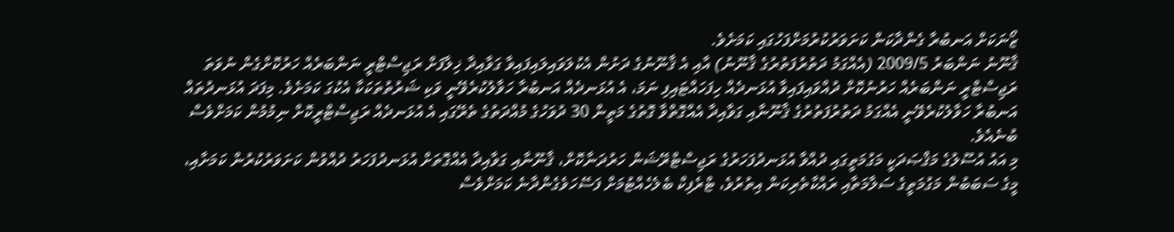ޒޯނަކަށް އަނބުރާ ގެންދާކަން ކަށަވަރުކުރުމަށްފަހުގައި ކަމަށެވެ.
ޤާނޫނު ނަންބަރު 2009/5 (އެއްގަމު ދަތުރުފަތުރުގެ ޤާނޫނު) އާއި އެ ޤާނޫނުގެ ދަށުން އެކުލަވައިލައިފައިވާ ގަވާއިދާ ޚިލާފަށް ރަޖިސްޓްރީ ނަންބަރެއް ހަރުކޮށްގެން ނުވަތަ ރަޖިސްޓްރީ ނަންބަރެއް ހަރުނުކޮށް ދުއްވައިފައިވާ އުޅަނދެއް ހިފަހައްޓައިފި ނަމަ، އެ އުޅަނދެއް އަނބުރާ ހަވާލުކުރެވޭނީ ވަކި ޝަރުތުތަކަކާ އެކުގަ ކަމަށެވެ. މިފަދަ އުޅަނދުތައް އަނބުރާ ހަވާލުކުރެވޭނީ އެއްގަމު ދަތުރުފަތުރުގެ ޤާނޫނާއި ގަވާއިދާ އެއްގޮތްވާ ގޮތުގެ މަތީން 30 ދުވަހުގެ މުއްދަތުގެ ތެރޭގައި އެ އުޅަނދެއް ރަޖިސްޓްރީކޮށް ނިމުމުން ކަމަށްވެސް ބުނެއެވެ.
މި އައު އުސޫލުގެ މަޤްޞަދަކީ މަގުމަތީގައި ދުއްވާ އުޅަނދުފަހަރުގެ ރަޖިސްޓްރޭޝަން ހަރުދަނާކޮށް، ޤާނޫނާއި ގަވާއިދާ އެއްގޮތަށް އުޅަނދުފަހަރު ދުއްވުން ކަށަވަރުކުރުން ކަމަށާއި، މީގެ ސަބަބުން މަގުމަތީގެ ސަލާމަތާއި ރައްކާތެރިކަން އިތުރުވެ، ޓްރެފިކް ބެލެހެއްޓުމަށް ފަސޭހަވެގެންދާނެ ކަމަށްވެސް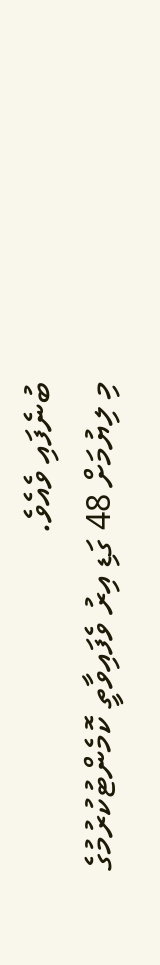ބުނެފައި ވެއެވެ.
މި ލިޔުމަށް 48 ގަޑި އިރު ވެފައިވާތީ ކޮމެންޓުކުރުމުގެ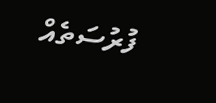ފުރުސަތެއް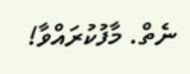ނެތް. މާފުކުރައްވާ!